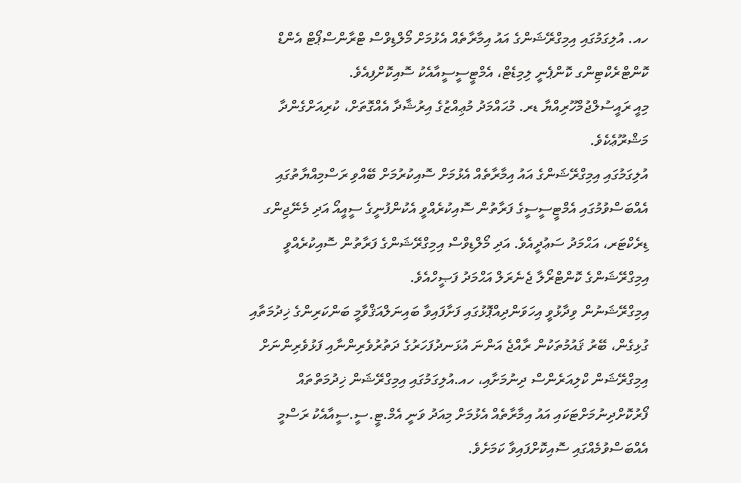ހއ. އުލިގަމުގައި އިމިގްރޭޝަންގެ އައު އިމާރާތެއް އެޅުމަށް މޯލްޑިވްސް ޓްރާންސްޕޯޓް އެންޑް ކޮންޓްރެކްޓިންގ ކޮންޕެނީ ލިމިޑެޓް، އެމްޓީސީސީއާއެކު ސޮއިކޮށްފިއެވެ.
މިއީ ރައީސުލްޖުމްހޫރިއްޔާ ޑރ. މުޙައްމަދު މުޢިއްޒުގެ އިރުޝާދާ އެއްގޮތަށް، ކުރިއަށްގެންދާ މަޝްރޫޢެކެވެ.
އުލިގަމުގައި އިމިގްރޭޝަންގެ އައު އިމާރާތެއް އެޅުމަށް ސޮއިކުރުމަށް ބޭއްވި ރަސްމިއްޔާތުގައި އެއްބަސްވުމުގައި އެމްޓީސީސީގެ ފަރާތުން ސޮއިކުރެއްވީ އެކުންފުނީގެ ސީއީއޯ އަދި މެނޭޖިންގ ޑިރެކްޓަރ، އަޙްމަދު ސަޢުދީއެވެ. އަދި މޯލްޑިވްސް އިމިގްރޭޝަންގެ ފަރާތުން ސޮއިކުރެއްވީ އިމިގްރޭޝަންގެ ކޮންޓްރޯލާ ޖެނެރަލް އަޙްމަދު ފަޞީހްއެވެ.
އިމިގްރޭޝަނުން ވިދާޅުވީ އިހަވަންދިއްޕޮޅުގައި ފަށާފައިވާ ބައިނަލްއަޤްވާމީ ބަންކަރިންގެ ޚިދުމަތާއި ގުޅިގެން، ބޭރު ޤައުމުތަކުން ރާއްޖެ އަންނަ އުޅަނދުފަހަރުގެ ދަތުރުވެރިންނާއި ފަޅުވެރިންނަށް އިމިގްރޭޝަން ކްލިއަރެންސް ދިނުމަށާއި، ހއ.އުލިގަމުގައި އިމިގްރޭޝަން ޚިދުމަތްތައް ފޯރުކޮށްދިނުމަށްޓަކައި އައު އިމާރާތެއް އެޅުމަށް މިއަދު ވަނީ އެމް.ޓީ.ސީ.ސީއާއެކު ރަސްމީ އެއްބަސްވުމެއްގައި ސޮއިކޮށްފައިވާ ކަމަށެވެ.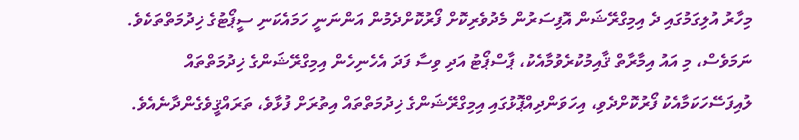މިހާރު އުލިގަމުގައި ދެ އިމިގްރޭޝަން އޮފިސަރުން މެދުވެރިކޮށް ފޯރުކޮށްދެމުން އަންނަނީ ހަމައެކަނި ސީޕޯޓުގެ ޚިދުމަތްތަކެވެ.
ނަމަވެސް، މި އައު އިމާރާތް ޤާއިމުކުރެވުމާއެކު، ޕާސްޕޯޓު އަދި ވިސާ ފަދަ އެހެނިހެން އިމިގްރޭޝަންގެ ޚިދުމަތްތައް ލުއިފަސޭހަކަމާއެކު ފޯރުކޮށްދެވި، އިހަވަންދިއްޕޮޅުގައި އިމިގްރޭޝަންގެ ޚިދުމަތްތައް އިތުރަށް ފުޅާވެ، ތަރައްޤީވެގެންދާނެއެވެ.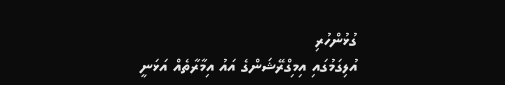ގުޅުންހުރި
އުލިގަމުގައި އިމިގްރޭޝަންގެ އައު އިމާރާތެއް އަޅަނީ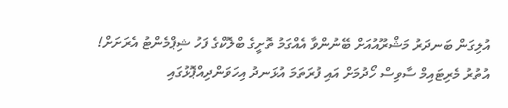އުލިގަން ބަނދަރު މަޝްރޫއުއަށް ބޭނުންވާ އެއްގަމު ތޮށީގެ ބްލޮކްގެ ފަހު ޝިޕްމެންޓު އެރަށަށް!
އުތުރު މެރިޓައިމް ސާވިސް ހޯދުމަށް އައި ފުރަތަމަ އުޅަނދު އިހަވަންދިއްޕޮޅުގައި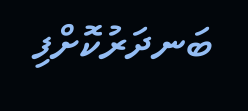ބަނދަރުކޮށްފި